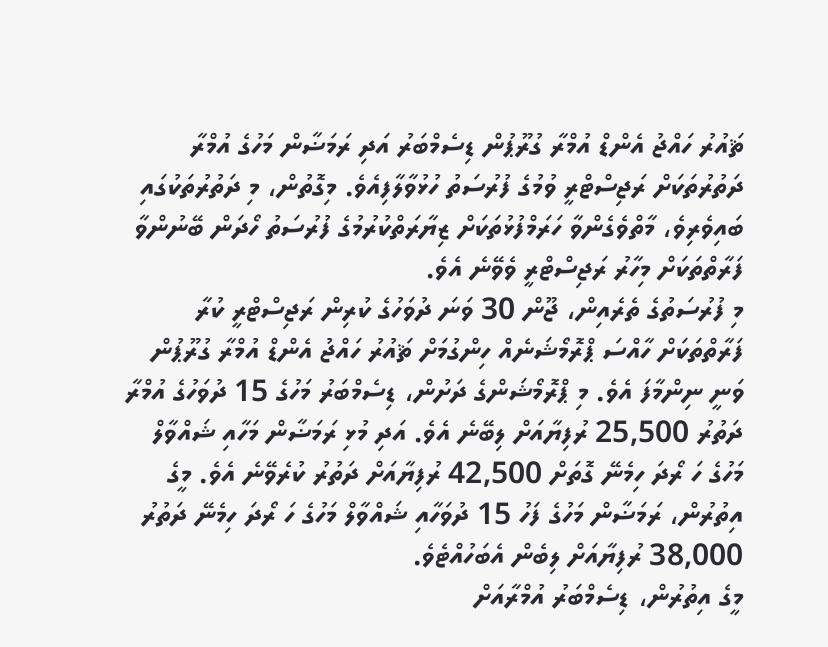ޘައުރު ހައްޖު އެންޑް އުމްރާ ގުރޫޕުން ޑިސެމްބަރު އަދި ރަމަޟާން މަހުގެ އުމްރާ ދަތުރުތަކަށް ރަޖިސްޓްރީ ވުމުގެ ފުރުސަތު ހުޅުވާލާފިއެވެ. މިގޮތުން، މި ދަތުރުތަކުގައި ބައިވެރިވެ، މާތްވެގެންވާ ހަރަމްފުޅުތަކަށް ޒިޔާރަތްކުރުމުގެ ފުރުސަތު ހޯދަން ބޭނުންވާ ފަރާތްތަކަށް މިހާރު ރަޖިސްޓްރީ ވެވޭނެ އެވެ.
މި ފުރުސަތުގެ ތެރެއިން، ޖޫން 30 ވަނަ ދުވަހުގެ ކުރިން ރަޖިސްޓްރީ ކުރާ ފަރާތްތަކަށް ހާއްސަ ޕްރޮމޯޝަނެއް ހިންގުމަށް ޘައުރު ހައްޖު އެންޑް އުމްރާ ގުރޫޕުން ވަނީ ނިންމާފަ އެވެ. މި ޕްރޮމޯޝަންގެ ދަށުން، ޑިސެމްބަރު މަހުގެ 15 ދުވަހުގެ އުމްރާ ދަތުރު 25,500 ރުފިޔާއަށް ލިބޭނެ އެވެ. އަދި މުޅި ރަމަޟާން މަހާއި ޝައްވާލް މަހުގެ ހަ ރޯދަ ހިމެނޭ ގޮތަށް 42,500 ރުފިޔާއަށް ދަތުރު ކުރެވޭނެ އެވެ. މީގެ އިތުރުން، ރަމަޟާން މަހުގެ ފަހު 15 ދުވަހާއި ޝައްވާލް މަހުގެ ހަ ރޯދަ ހިމެނޭ ދަތުރު 38,000 ރުފިޔާއަށް ލިބެން އެބަހުއްޓެވެ.
މީގެ އިތުރުން، ޑިސެމްބަރު އުމްރާއަށް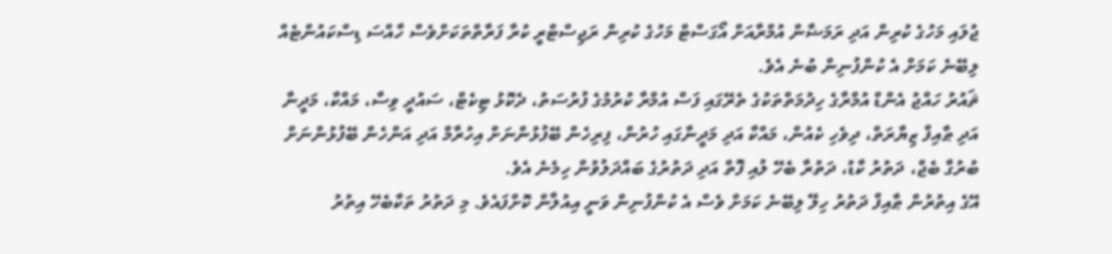ޖުލައި މަހުގެ ކުރިން އަދި ރަމަޟާން އުމްރާއަށް އޯގަސްޓް މަހުގެ ކުރިން ރަޖިސްޓްރީ ކުރާ ފަރާތްތަކަށްވެސް ހާއްސަ ޑިސްކައުންޓެއް ލިބޭނެ ކަމަށް އެ ކުންފުނިން ބުނެ އެވެ.
ޘައުރު ހައްޖު އެންޑް އުމްރާގެ ހިދުމަތްތަކުގެ ތެރޭގައި ފަސް އުމްރާ ކުރުމުގެ ފުރުސަތު، ދެކޮޅު ޓިކެޓް، ސައުދީ ވިސާ، މައްކާ، މަދީނާ އަދި ޠާއިފް ޒިޔާރަތް، ދިވެހި ކެއުން، މައްކާ އަދި މަދީނާގައި ހުރުން، ފިރިހެން ބޭފުޅުންނަށް އިހުރާމް އަދި އަންހެން ބޭފުޅުންނަށް ބުރުގާ ބެޖް، ދަތުރު ކާޑު، ދަތުރާ ބެހޭ ލުއި ފޮތް އަދި ދަތުރުގެ ބައްދަލުވުން ހިމެނެ އެވެ.
އޭގެ އިތުރުން ޠާއިފް ދަތުރު ހިލޭ ލިބޭނެ ކަމަށް ވެސް އެ ކުންފުނިން ވަނީ އިއުލާން ކޮށްފައެވެ. މި ދަތުރު ތަކާބެހޭ އިތުރު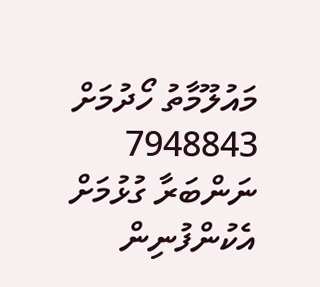މައުލޫމާތު ހޯދުމަށް 7948843 ނަންބަރާ ގުޅުމަށް އެކުންފުނިން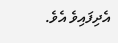އެދިފައިވެ އެވެ.